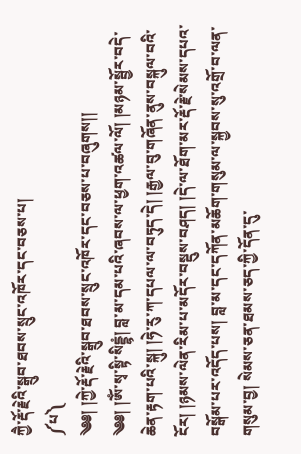ཀྱཻ་རྡོ་རྗེའི་སྒྲུབ་ཐབས་སྲུང་འཁོར་དང་བཅས་པ།
༼པ༽
༄༅། །ཀྱེ་རྡོ་རྗེའི་སྒྲུབ་ཐབས་སྲུང་འཁོར་དང་བཅས་པ་བཞུགས།།
༄༅། །ཨོཾ་སྭ་སྟི་སིདྡྷཾ། བླ་མ་དམ་པའི་ཞབས་ལ་ཕྱག་འཚལ་ལོ། །མཉམ་སྦྱོར་བདེ་ཆེན་རྟག་པའི་སྐུ། །ཧེ་རུ་ཀ་དཔལ་ལ་བཏུད་དེ། །རྒྱལ་བུ་གཞོན་ནུས་བསྐུལ་བའི་ངོར། །ཉམས་ལེན་རིམ་པ་མདོར་བསྡུས་བཤད། །དེ་ལ་ཐོག་མར་རྡོ་རྗེ་སེམས་དཔའ་བསྒོམ་པར་འདོད་པས། བླ་མ་དང་དཀོན་མཆོག་གསུམ་ལ་སྐྱབས་སུ་འགྲོ་བ་ལན་གསུམ་བྱ། སེམས་ཅན་ཐམས་ཅད་ཀྱི་དོན་དུ་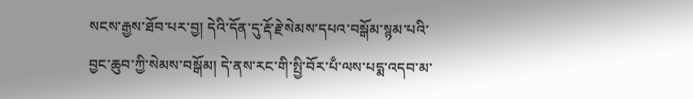སངས་རྒྱས་ཐོབ་པར་བྱ། དེའི་དོན་དུ་རྡོ་རྗེ་སེམས་དཔའ་བསྒོམ་སྙམ་པའི་བྱང་ཆུབ་ཀྱི་སེམས་བསྒོམ། དེ་ནས་རང་གི་སྤྱི་བོར་པྃ་ལས་པདྨ་འདབ་མ་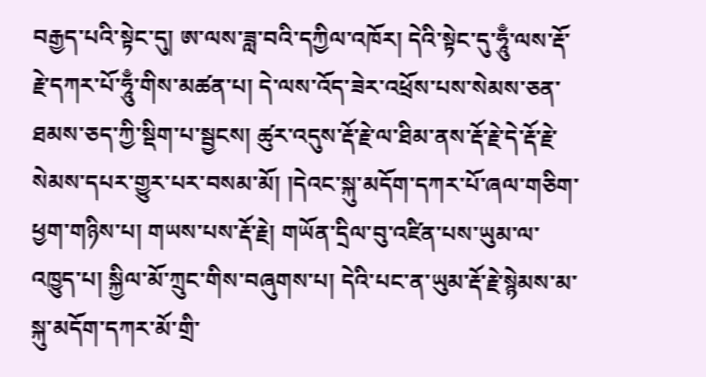བརྒྱད་པའི་སྟེང་དུ། ཨ་ལས་ཟླ་བའི་དཀྱིལ་འཁོར། དེའི་སྟེང་དུ་ཧཱུྃ་ལས་རྡོ་རྗེ་དཀར་པོ་ཧཱུྃ་གིས་མཚན་པ། དེ་ལས་འོད་ཟེར་འཕྲོས་པས་སེམས་ཅན་ཐམས་ཅད་ཀྱི་སྡིག་པ་སྦྱངས། ཚུར་འདུས་རྡོ་རྗེ་ལ་ཐིམ་ནས་རྡོ་རྗེ་དེ་རྡོ་རྗེ་སེམས་དཔར་གྱུར་པར་བསམ་མོ། །དེའང་སྐུ་མདོག་དཀར་པོ་ཞལ་གཅིག་ཕྱག་གཉིས་པ། གཡས་པས་རྡོ་རྗེ། གཡོན་དྲིལ་བུ་འཛིན་པས་ཡུམ་ལ་འཁྱུད་པ། སྐྱིལ་མོ་ཀྲུང་གིས་བཞུགས་པ། དེའི་པང་ན་ཡུམ་རྡོ་རྗེ་སྙེམས་མ་སྐུ་མདོག་དཀར་མོ་གྲི་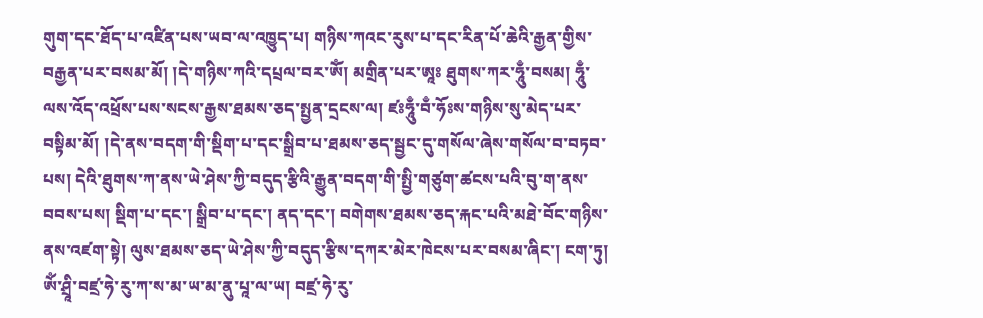གུག་དང་ཐོད་པ་འཛིན་པས་ཡབ་ལ་འཁྱུད་པ། གཉིས་ཀའང་རུས་པ་དང་རིན་པོ་ཆེའི་རྒྱན་གྱིས་བརྒྱན་པར་བསམ་མོ། །དེ་གཉིས་ཀའི་དཔྲལ་བར་ཨོཾ། མགྲིན་པར་ཨཱཿ ཐུགས་ཀར་ཧཱུྃ་བསམ། ཧཱུྃ་ལས་འོད་འཕྲོས་པས་སངས་རྒྱས་ཐམས་ཅད་སྤྱན་དྲངས་ལ། ཛཿཧཱུྃ་བྃ་ཧོཿས་གཉིས་སུ་མེད་པར་བསྟིམ་མོ། །དེ་ནས་བདག་གི་སྡིག་པ་དང་སྒྲིབ་པ་ཐམས་ཅད་སྦྱང་དུ་གསོལ་ཞེས་གསོལ་བ་བཏབ་པས། དེའི་ཐུགས་ཀ་ནས་ཡེ་ཤེས་ཀྱི་བདུད་རྩིའི་རྒྱུན་བདག་གི་སྤྱི་གཙུག་ཚངས་པའི་བུ་ག་ནས་བབས་པས། སྡིག་པ་དང་། སྒྲིབ་པ་དང་། ནད་དང་། བགེགས་ཐམས་ཅད་རྐང་པའི་མཐེ་བོང་གཉིས་ནས་འཛག་སྟེ། ལུས་ཐམས་ཅད་ཡེ་ཤེས་ཀྱི་བདུད་རྩིས་དཀར་མེར་ཁེངས་པར་བསམ་ཞིང་། ངག་ཏུ། ཨོཾ་ཤྲཱི་བཛྲ་ཧེ་རུ་ཀ་ས་མ་ཡ་མ་ནུ་པཱ་ལ་ཡ། བཛྲ་ཧེ་རུ་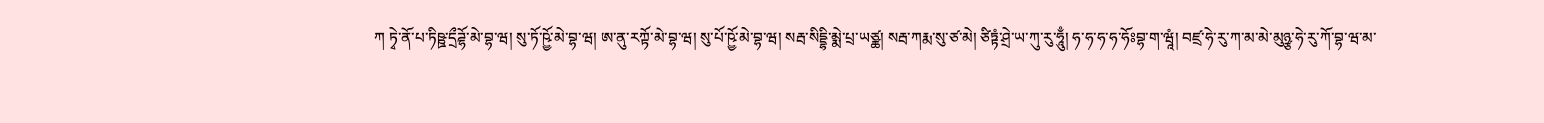ཀ ཏྭེ་ནོ་པ་ཏིཥྛ་དྲྀཌྷོ་མེ་བྷ་ཝ། སུ་ཏོ་ཥྱོ་མེ་བྷ་ཝ། ཨ་ནུ་རཀྟོ་མེ་བྷ་ཝ། སུ་པོ་ཥྱོ་མེ་བྷ་ཝ། སརྦ་སིདྡྷི་མྨེ་པྲ་ཡཙྪ། སརྦ་ཀརྨ་སུ་ཙ་མེ། ཙིཏྟཾ་ཤྲེ་ཡ་ཀུ་རུ་ཧཱུྃ། ཧ་ཧ་ཧ་ཧ་ཧོཿབྷ་ག་ཝཱཾ། བཛྲ་ཧེ་རུ་ཀ་མ་མེ་མུཉྩ་ཧེ་རུ་ཀོ་བྷ་ཝ་མ་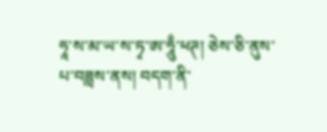ཧཱ་ས་མ་ཡ་ས་ཏྭ་ཨ་ཧཱུྃ་ཕཊ། ཅེས་ཅི་ནུས་པ་བཟླས་ནས། བདག་ནི་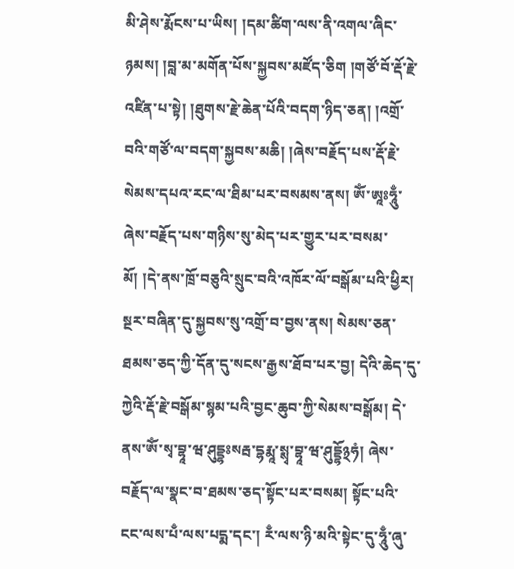མི་ཤེས་རྨོངས་པ་ཡིས། །དམ་ཚིག་ལས་ནི་འགལ་ཞིང་ཉམས། །བླ་མ་མགོན་པོས་སྐྱབས་མཛོད་ཅིག །གཙོ་བོ་རྡོ་རྗེ་འཛིན་པ་སྟེ། །ཐུགས་རྗེ་ཆེན་པོའི་བདག་ཉིད་ཅན། །འགྲོ་བའི་གཙོ་ལ་བདག་སྐྱབས་མཆི། །ཞེས་བརྗོད་པས་རྡོ་རྗེ་སེམས་དཔའ་རང་ལ་ཐིམ་པར་བསམས་ནས། ཨོཾ་ཨཱཿཧཱུྃ་ཞེས་བརྗོད་པས་གཉིས་སུ་མེད་པར་གྱུར་པར་བསམ་མོ། །དེ་ནས་ཁྲོ་བཅུའི་སྲུང་བའི་འཁོར་ལོ་བསྒོམ་པའི་ཕྱིར། སྔར་བཞིན་དུ་སྐྱབས་སུ་འགྲོ་བ་བྱས་ནས། སེམས་ཅན་ཐམས་ཅད་ཀྱི་དོན་དུ་སངས་རྒྱས་ཐོབ་པར་བྱ། དེའི་ཆེད་དུ་ཀྱེའི་རྡོ་རྗེ་བསྒོམ་སྙམ་པའི་བྱང་ཆུབ་ཀྱི་སེམས་བསྒོམ། དེ་ནས་ཨོཾ་སྭ་བྷཱ་ཝ་ཤུདྡྷཿསརྦ་དྷརྨཱ་སྶྭ་བྷཱ་ཝ་ཤུདྡྷོ྅ཧཾ། ཞེས་བརྗོད་ལ་སྣང་བ་ཐམས་ཅད་སྟོང་པར་བསམ། སྟོང་པའི་ངང་ལས་པྃ་ལས་པདྨ་དང་། རྃ་ལས་ཉི་མའི་སྟེང་དུ་ཧཱུྃ་ཞུ་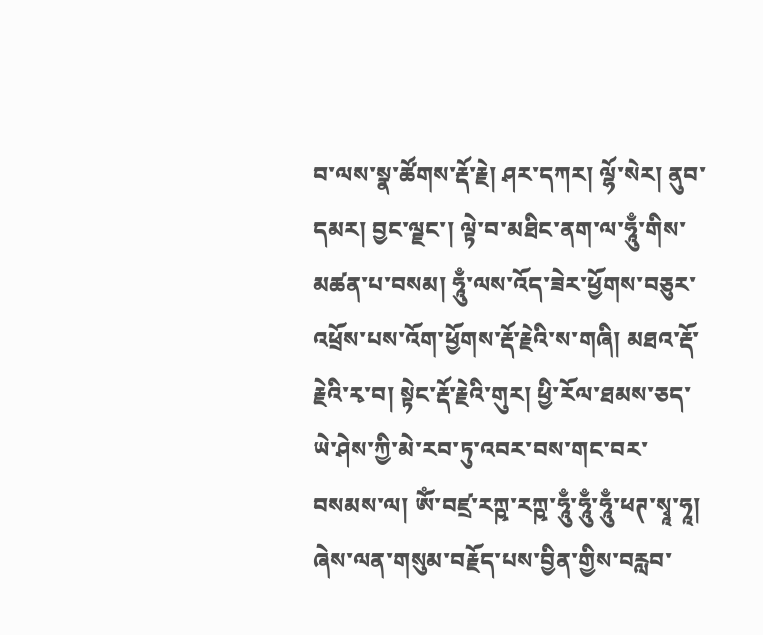བ་ལས་སྣ་ཚོགས་རྡོ་རྗེ། ཤར་དཀར། ལྷོ་སེར། ནུབ་དམར། བྱང་ལྗང་། ལྟེ་བ་མཐིང་ནག་ལ་ཧཱུྃ་གིས་མཚན་པ་བསམ། ཧཱུྃ་ལས་འོད་ཟེར་ཕྱོགས་བཅུར་འཕྲོས་པས་འོག་ཕྱོགས་རྡོ་རྗེའི་ས་གཞི། མཐའ་རྡོ་རྗེའི་རྭ་བ། སྟེང་རྡོ་རྗེའི་གུར། ཕྱི་རོལ་ཐམས་ཅད་ཡེ་ཤེས་ཀྱི་མེ་རབ་ཏུ་འབར་བས་གང་བར་བསམས་ལ། ཨོཾ་བཛྲ་རཀྵ་རཀྵ་ཧཱུྃ་ཧཱུྃ་ཧཱུྃ་ཕཊ་སྭཱ་ཧཱ། ཞེས་ལན་གསུམ་བརྗོད་པས་བྱིན་གྱིས་བརླབ་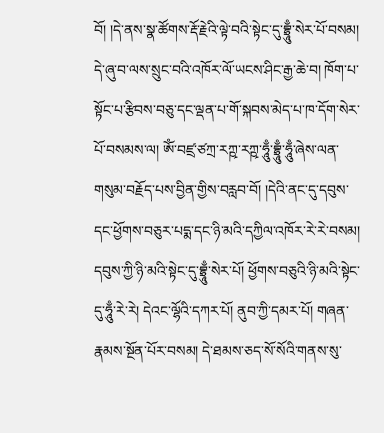བོ། །དེ་ནས་སྣ་ཚོགས་རྡོ་རྗེའི་ལྟེ་བའི་སྟེང་དུ་བྷྲཱུྃ་སེར་པོ་བསམ། དེ་ཞུ་བ་ལས་སྲུང་བའི་འཁོར་ལོ་ཡངས་ཤིང་རྒྱ་ཆེ་བ། ཁོག་པ་སྟོང་པ་རྩིབས་བཅུ་དང་ལྡན་པ་གོ་སྐབས་མེད་པ་ཁ་དོག་སེར་པོ་བསམས་ལ། ཨོཾ་བཛྲ་ཙཀྲ་རཀྵ་རཀྵ་ཧཱུྃ་བྷྲཱུྃ་ཧཱུྃ་ཞེས་ལན་གསུམ་བརྗོད་པས་བྱིན་གྱིས་བརླབ་བོ། །དེའི་ནང་དུ་དབུས་དང་ཕྱོགས་བཅུར་པདྨ་དང་ཉི་མའི་དཀྱིལ་འཁོར་རེ་རེ་བསམ། དབུས་ཀྱི་ཉི་མའི་སྟེང་དུ་བྷྲཱུྃ་སེར་པོ། ཕྱོགས་བཅུའི་ཉི་མའི་སྟེང་དུ་ཧཱུྃ་རེ་རེ། དེའང་ལྷོའི་དཀར་པོ། ནུབ་ཀྱི་དམར་པོ། གཞན་རྣམས་སྔོན་པོར་བསམ། དེ་ཐམས་ཅད་སོ་སོའི་གནས་སུ་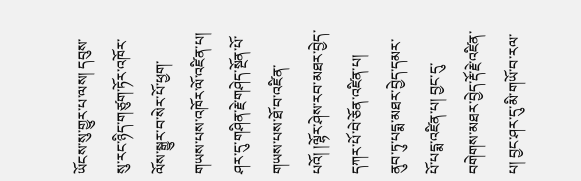ཡོངས་སུ་གྱུར་པ་ལས། དབུས་སུ་རང་ཉིད་གཙུག་ཏོར་འཁོར་ལོས་སྒྱུར་བ་སེར་པོ་ཕྱག་གཡས་པས་འཁོར་ལོ་འཛིན་པ། ཤར་དུ་གཤིན་རྗེ་གཤེད་སྔོན་པོ་གཡས་པས་ཐོ་བ་འཛིན་པའོ། །ལྷོར་ཤེས་རབ་མཐར་བྱེད་དཀར་པོ་བེ་ཅོན་འཛིན་པ། ནུབ་ཏུ་པདྨ་མཐར་བྱེད་དམར་པོ་པདྨ་འཛིན་པ། བྱང་དུ་བགེགས་མཐར་བྱེད་རྡོ་རྗེ་འཛིན་པ། བྱང་ཤར་དུ་མི་གཡོ་བ་རལ་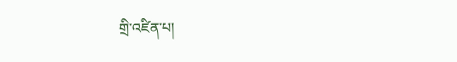གྲི་འཛིན་པ།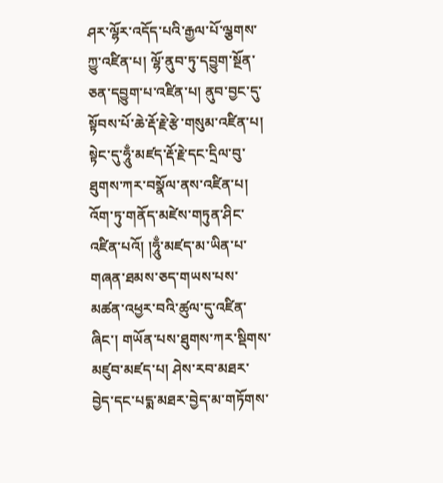ཤར་ལྷོར་འདོད་པའི་རྒྱལ་པོ་ལྕགས་ཀྱུ་འཛིན་པ། ལྷོ་ནུབ་ཏུ་དབྱུག་སྔོན་ཅན་དབྱུག་པ་འཛིན་པ། ནུབ་བྱང་དུ་སྟོབས་པོ་ཆེ་རྡོ་རྗེ་རྩེ་གསུམ་འཛིན་པ། སྟེང་དུ་ཧཱུྃ་མཛད་རྡོ་རྗེ་དང་དྲིལ་བུ་ཐུགས་ཀར་བསྣོལ་ནས་འཛིན་པ། འོག་ཏུ་གནོད་མཛེས་གཏུན་ཤིང་འཛིན་པའོ། །ཧཱུྃ་མཛད་མ་ཡིན་པ་གཞན་ཐམས་ཅད་གཡས་པས་མཚན་འཕྱར་བའི་ཚུལ་དུ་འཛིན་ཞིང་། གཡོན་པས་ཐུགས་ཀར་སྡིགས་མཛུབ་མཛད་པ། ཤེས་རབ་མཐར་བྱེད་དང་པདྨ་མཐར་བྱེད་མ་གཏོགས་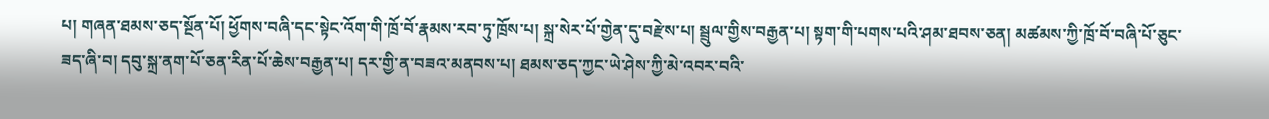པ། གཞན་ཐམས་ཅད་སྔོན་པོ། ཕྱོགས་བཞི་དང་སྟེང་འོག་གི་ཁྲོ་བོ་རྣམས་རབ་ཏུ་ཁྲོས་པ། སྐྲ་སེར་པོ་གྱེན་དུ་བརྫེས་པ། སྦྲུལ་གྱིས་བརྒྱན་པ། སྟག་གི་པགས་པའི་ཤམ་ཐབས་ཅན། མཚམས་ཀྱི་ཁྲོ་བོ་བཞི་པོ་ཅུང་ཟད་ཞི་བ། དབུ་སྐྲ་ནག་པོ་ཅན་རིན་པོ་ཆེས་བརྒྱན་པ། དར་གྱི་ན་བཟའ་མནབས་པ། ཐམས་ཅད་ཀྱང་ཡེ་ཤེས་ཀྱི་མེ་འབར་བའི་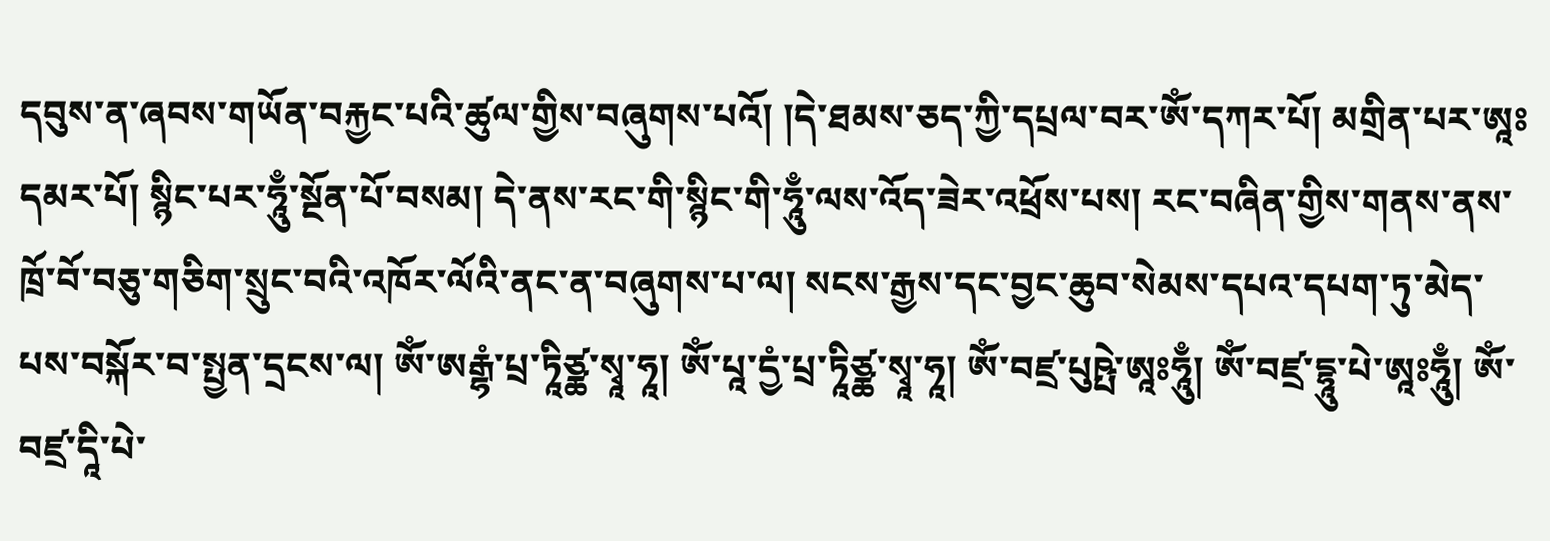དབུས་ན་ཞབས་གཡོན་བརྐྱང་པའི་ཚུལ་གྱིས་བཞུགས་པའོ། །དེ་ཐམས་ཅད་ཀྱི་དཔྲལ་བར་ཨོཾ་དཀར་པོ། མགྲིན་པར་ཨཱཿདམར་པོ། སྙིང་པར་ཧཱུྃ་སྔོན་པོ་བསམ། དེ་ནས་རང་གི་སྙིང་གི་ཧཱུྃ་ལས་འོད་ཟེར་འཕྲོས་པས། རང་བཞིན་གྱིས་གནས་ནས་ཁྲོ་བོ་བཅུ་གཅིག་སྲུང་བའི་འཁོར་ལོའི་ནང་ན་བཞུགས་པ་ལ། སངས་རྒྱས་དང་བྱང་ཆུབ་སེམས་དཔའ་དཔག་ཏུ་མེད་པས་བསྐོར་བ་སྤྱན་དྲངས་ལ། ཨོཾ་ཨརྒྷཾ་པྲ་ཏཱིཙྪ་སྭཱ་ཧཱ། ཨོཾ་པཱ་དྱཾ་པྲ་ཏཱིཙྪ་སྭཱ་ཧཱ། ཨོཾ་བཛྲ་པུཥྤེ་ཨཱཿཧཱུྃ། ཨོཾ་བཛྲ་དྷཱུ་པེ་ཨཱཿཧཱུྃ། ཨོཾ་བཛྲ་དཱི་པེ་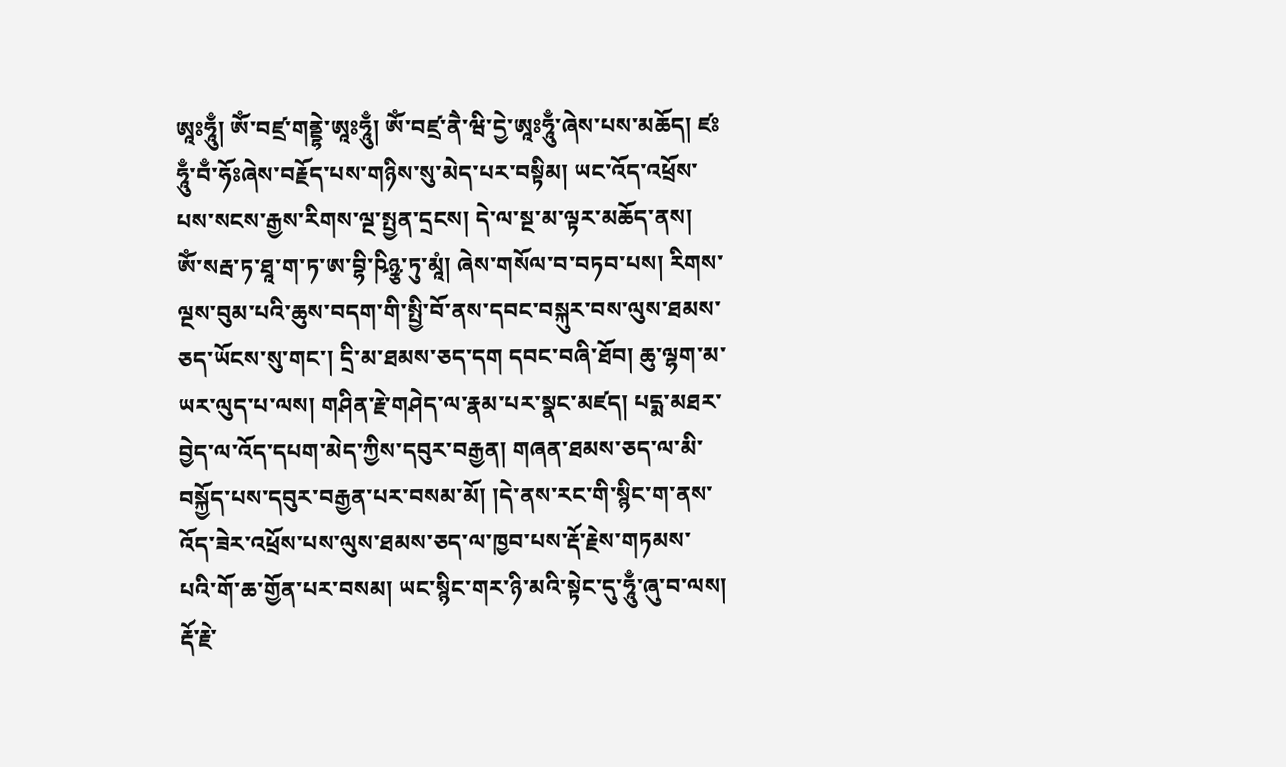ཨཱཿཧཱུྃ། ཨོཾ་བཛྲ་གནྡྷེ་ཨཱཿཧཱུྃ། ཨོཾ་བཛྲ་ནཻ་ཝི་དྱེ་ཨཱཿཧཱུྃ་ཞེས་པས་མཆོད། ཛཿཧཱུྃ་བྃ་ཧོཿཞེས་བརྗོད་པས་གཉིས་སུ་མེད་པར་བསྟིམ། ཡང་འོད་འཕྲོས་པས་སངས་རྒྱས་རིགས་ལྔ་སྤྱན་དྲངས། དེ་ལ་སྔ་མ་ལྟར་མཆོད་ནས། ཨོཾ་སརྦ་ཏ་ཐཱ་ག་ཏ་ཨ་བྷི་ཥིཉྩ་ཏུ་མཱཾ། ཞེས་གསོལ་བ་བཏབ་པས། རིགས་ལྔས་བུམ་པའི་ཆུས་བདག་གི་སྤྱི་བོ་ནས་དབང་བསྐུར་བས་ལུས་ཐམས་ཅད་ཡོངས་སུ་གང་། དྲི་མ་ཐམས་ཅད་དག དབང་བཞི་ཐོབ། ཆུ་ལྷག་མ་ཡར་ལུད་པ་ལས། གཤིན་རྗེ་གཤེད་ལ་རྣམ་པར་སྣང་མཛད། པདྨ་མཐར་བྱེད་ལ་འོད་དཔག་མེད་ཀྱིས་དབུར་བརྒྱན། གཞན་ཐམས་ཅད་ལ་མི་བསྐྱོད་པས་དབུར་བརྒྱན་པར་བསམ་མོ། །དེ་ནས་རང་གི་སྙིང་ག་ནས་འོད་ཟེར་འཕྲོས་པས་ལུས་ཐམས་ཅད་ལ་ཁྱབ་པས་རྡོ་རྗེས་གཏམས་པའི་གོ་ཆ་གྱོན་པར་བསམ། ཡང་སྙིང་གར་ཉི་མའི་སྟེང་དུ་ཧཱུྃ་ཞུ་བ་ལས། རྡོ་རྗེ་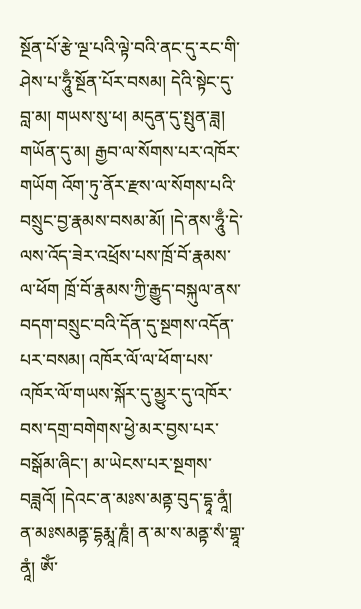སྔོན་པོ་རྩེ་ལྔ་པའི་ལྟེ་བའི་ནང་དུ་རང་གི་ཤེས་པ་ཧཱུྃ་སྔོན་པོར་བསམ། དེའི་སྟེང་དུ་བླ་མ། གཡས་སུ་ཕ། མདུན་དུ་སྤུན་ཟླ། གཡོན་དུ་མ། རྒྱབ་ལ་སོགས་པར་འཁོར་གཡོག འོག་ཏུ་ནོར་རྫས་ལ་སོགས་པའི་བསྲུང་བྱ་རྣམས་བསམ་མོ། །དེ་ནས་ཧཱུྃ་དེ་ལས་འོད་ཟེར་འཕྲོས་པས་ཁྲོ་བོ་རྣམས་ལ་ཕོག ཁྲོ་བོ་རྣམས་ཀྱི་རྒྱུད་བསྐུལ་ནས་བདག་བསྲུང་བའི་དོན་དུ་སྔགས་འདོན་པར་བསམ། འཁོར་ལོ་ལ་ཕོག་པས་འཁོར་ལོ་གཡས་སྐོར་དུ་མྱུར་དུ་འཁོར་བས་དགྲ་བགེགས་ཕྱེ་མར་བྱས་པར་བསྒོམ་ཞིང་། མ་ཡེངས་པར་སྔགས་བཟླའོ། །དེའང་ན་མཿས་མནྟ་བུད་དྷཱ་ནཱཾ། ན་མཿསམནྟ་དྷརྨཱ་ཎཱཾ། ན་མ་ས་མནྟ་སཾ་གྷཱ་ནཱཾ། ཨོཾ་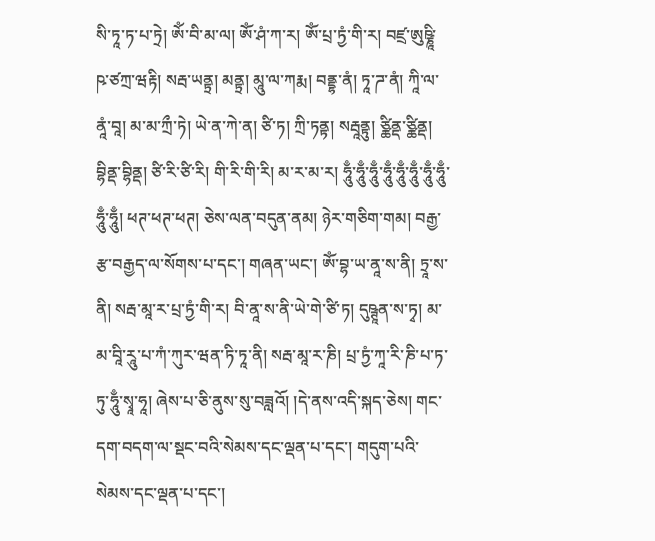སི་ཏཱ་ཏ་པ་ཏྲེ། ཨོཾ་བི་མ་ལ། ཨོཾ་ཤཾ་ཀ་ར། ཨོཾ་པྲ་ཏྱཾ་གི་ར། བཛྲ་ཨུཥྞཱི་ཥ་ཙཀྲ་ཝརྟི། སརྦ་ཡནྟྲ། མནྟྲ། མཱུ་ལ་ཀརྨ། བནྡྷ་ནཾ། ཏཱ་ཌ་ནཾ། ཀཱི་ལ་ནཱཾ་བཱ། མ་མ་ཀྲྀ་ཏེ། ཡེ་ན་ཀེ་ན། ཙི་ཏ། ཀྲི་ཏནྟ། སརྦཱནྟུ། ཙྪིནྡ་ཙྪིནྡ། བྷིནྡ་བྷིནྡ། ཙི་རི་ཙི་རི། གི་རི་གི་རི། མ་ར་མ་ར། ཧཱུྃ་ཧཱུྃ་ཧཱུྃ་ཧཱུྃ་ཧཱུྃ་ཧཱུྃ་ཧཱུྃ་ཧཱུྃ་ཧཱུྃ་ཧཱུྃ། ཕཊ་ཕཊ་ཕཊ། ཅེས་ལན་བདུན་ནམ། ཉེར་གཅིག་གམ། བརྒྱ་རྩ་བརྒྱད་ལ་སོགས་པ་དང་། གཞན་ཡང་། ཨོཾ་བྷ་ཡ་ནཱ་ས་ནི། ཏྲཱ་ས་ནི། སརྦ་མཱ་ར་པྲ་ཏྱཾ་གི་ར། བི་ནཱ་ས་ནི་ཡེ་གེ་ཙི་ཏ། དུཥྚཱན་ས་ཏྭ། མ་མ་བཱི་རཱུ་པ་ཀཾ་ཀུར་ཝན་ཏི་ཏཱ་ནི། སརྦ་མཱ་ར་ཎི། པྲ་ཏྱཾ་ཀཱ་རི་ཎི་པ་ཏ་ཏུ་ཧཱུྃ་སྭཱ་ཧཱ། ཞེས་པ་ཅི་ནུས་སུ་བཟླའོ། །དེ་ནས་འདི་སྐད་ཅེས། གང་དག་བདག་ལ་སྡང་བའི་སེམས་དང་ལྡན་པ་དང་། གདུག་པའི་སེམས་དང་ལྡན་པ་དང་།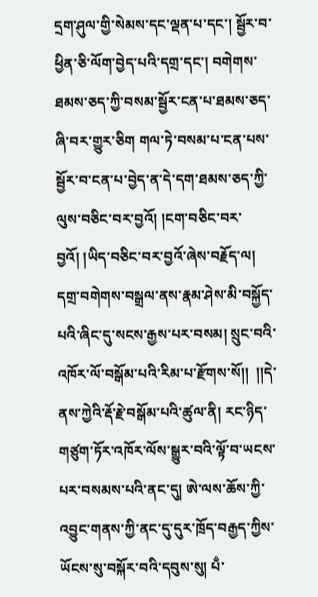དྲག་ཤུལ་གྱི་སེམས་དང་ལྡན་པ་དང་། སྦྱོར་བ་ཕྱིན་ཅི་ལོག་བྱེད་པའི་དགྲ་དང་། བགེགས་ཐམས་ཅད་ཀྱི་བསམ་སྦྱོར་ངན་པ་ཐམས་ཅད་ཞི་བར་གྱུར་ཅིག གལ་ཏེ་བསམ་པ་ངན་པས་སྦྱོར་བ་ངན་པ་བྱེད་ན་དེ་དག་ཐམས་ཅད་ཀྱི་ལུས་བཅིང་བར་བྱའོ། །ངག་བཅིང་བར་བྱའོ། །ཡིད་བཅིང་བར་བྱའོ་ཞེས་བརྗོད་ལ། དགྲ་བགེགས་བསྒྲལ་ནས་རྣམ་ཤེས་མི་བསྐྱོད་པའི་ཞིང་དུ་སངས་རྒྱས་པར་བསམ། སྲུང་བའི་འཁོར་ལོ་བསྒོམ་པའི་རིམ་པ་རྫོགས་སོ།།  །།དེ་ནས་ཀྱེའི་རྡོ་རྗེ་བསྒོམ་པའི་ཚུལ་ནི། རང་ཉིད་གཙུག་ཏོར་འཁོར་ལོས་སྒྱུར་བའི་ལྟོ་བ་ཡངས་པར་བསམས་པའི་ནང་དུ། ཨེ་ལས་ཆོས་ཀྱི་འབྱུང་གནས་ཀྱི་ནང་དུ་དུར་ཁྲོད་བརྒྱད་ཀྱིས་ཡོངས་སུ་བསྐོར་བའི་དབུས་སུ། པྃ་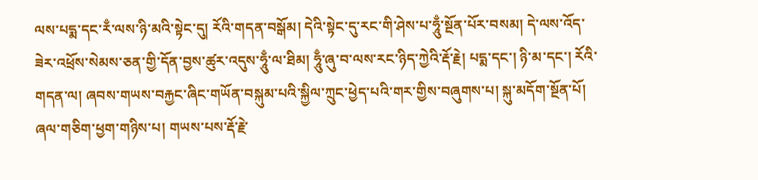ལས་པདྨ་དང་རྃ་ལས་ཉི་མའི་སྟེང་དུ། རོའི་གདན་བསྒོམ། དེའི་སྟེང་དུ་རང་གི་ཤེས་པ་ཧཱུྃ་སྔོན་པོར་བསམ། དེ་ལས་འོད་ཟེར་འཕྲོས་སེམས་ཅན་གྱི་དོན་བྱས་ཚུར་འདུས་ཧཱུྃ་ལ་ཐིམ། ཧཱུྃ་ཞུ་བ་ལས་རང་ཉིད་ཀྱེའི་རྡོ་རྗེ། པདྨ་དང་། ཉི་མ་དང་། རོའི་གདན་ལ། ཞབས་གཡས་བརྐྱང་ཞིང་གཡོན་བསྐུམ་པའི་སྐྱིལ་ཀྲུང་ཕྱེད་པའི་གར་གྱིས་བཞུགས་པ། སྐུ་མདོག་སྔོན་པོ། ཞལ་གཅིག་ཕྱག་གཉིས་པ། གཡས་པས་རྡོ་རྗེ་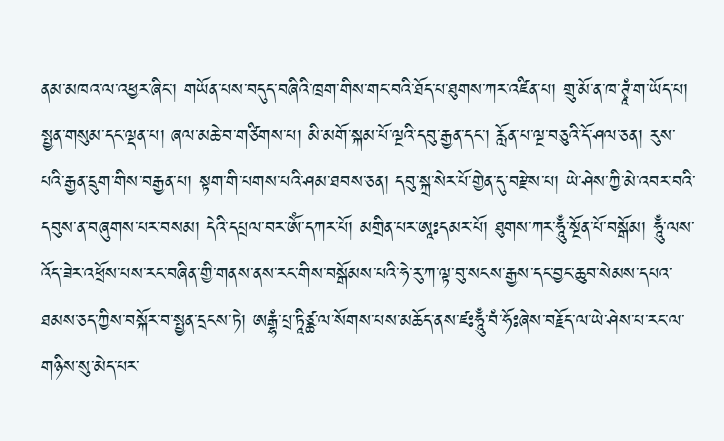ནམ་མཁའ་ལ་འཕྱར་ཞིང་། གཡོན་པས་བདུད་བཞིའི་ཁྲག་གིས་གང་བའི་ཐོད་པ་ཐུགས་ཀར་འཛིན་པ། གྲུ་མོ་ན་ཁ་ཊྭཱཾ་ག་ཡོད་པ། སྤྱན་གསུམ་དང་ལྡན་པ། ཞལ་མཆེ་བ་གཙིགས་པ། མི་མགོ་སྐམ་པོ་ལྔའི་དབུ་རྒྱན་དང་། རློན་པ་ལྔ་བཅུའི་དོ་ཤལ་ཅན། རུས་པའི་རྒྱན་དྲུག་གིས་བརྒྱན་པ། སྟག་གི་པགས་པའི་ཤམ་ཐབས་ཅན། དབུ་སྐྲ་སེར་པོ་གྱེན་དུ་བརྫེས་པ། ཡེ་ཤེས་ཀྱི་མེ་འབར་བའི་དབུས་ན་བཞུགས་པར་བསམ། དེའི་དཔྲལ་བར་ཨོཾ་དཀར་པོ། མགྲིན་པར་ཨཱཿདམར་པོ། ཐུགས་ཀར་ཧཱུྃ་སྔོན་པོ་བསྒོམ། ཧཱུྃ་ལས་འོད་ཟེར་འཕྲོས་པས་རང་བཞིན་གྱི་གནས་ནས་རང་གིས་བསྒོམས་པའི་ཧེ་རུ་ཀ་ལྟ་བུ་སངས་རྒྱས་དང་བྱང་ཆུབ་སེམས་དཔའ་ཐམས་ཅད་ཀྱིས་བསྐོར་བ་སྤྱན་དྲངས་ཏེ། ཨརྒྷཾ་པྲ་ཏཱིཙྪ་ལ་སོགས་པས་མཆོད་ནས་ཛཿཧཱུྃ་བཾ་ཧོཿཞེས་བརྗོད་ལ་ཡེ་ཤེས་པ་རང་ལ་གཉིས་སུ་མེད་པར་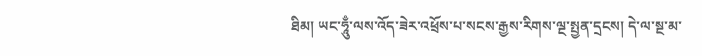ཐིམ། ཡང་ཧཱུྃ་ལས་འོད་ཟེར་འཕྲོས་པ་སངས་རྒྱས་རིགས་ལྔ་སྤྱན་དྲངས། དེ་ལ་སྔ་མ་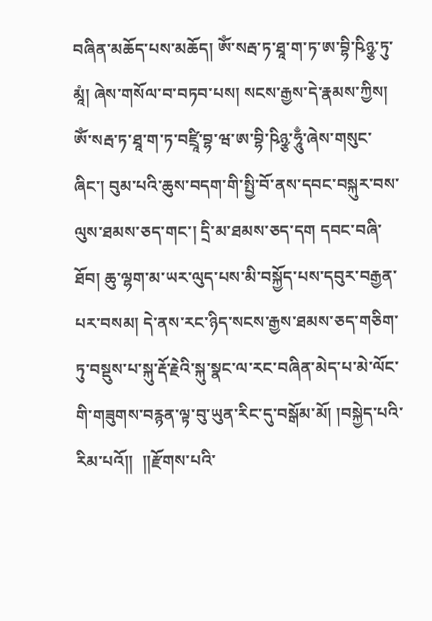བཞིན་མཆོད་པས་མཆོད། ཨོཾ་སརྦ་ཏ་ཐཱ་ག་ཏ་ཨ་བྷི་ཥིཉྩ་ཏུ་མཱཾ། ཞེས་གསོལ་བ་བཏབ་པས། སངས་རྒྱས་དེ་རྣམས་ཀྱིས། ཨོཾ་སརྦ་ཏ་ཐཱ་ག་ཏ་བཛྲཱི་བྷ་ཝ་ཨ་བྷི་ཥིཉྩ་ཧཱུྃ་ཞེས་གསུང་ཞིང་། བུམ་པའི་ཆུས་བདག་གི་སྤྱི་བོ་ནས་དབང་བསྐུར་བས་ལུས་ཐམས་ཅད་གང་། དྲི་མ་ཐམས་ཅད་དག དབང་བཞི་ཐོབ། ཆུ་ལྷག་མ་ཡར་ལུད་པས་མི་བསྐྱོད་པས་དབུར་བརྒྱན་པར་བསམ། དེ་ནས་རང་ཉིད་སངས་རྒྱས་ཐམས་ཅད་གཅིག་ཏུ་བསྡུས་པ་སྐུ་རྡོ་རྗེའི་སྐུ་སྣང་ལ་རང་བཞིན་མེད་པ་མེ་ལོང་གི་གཟུགས་བརྙན་ལྟ་བུ་ཡུན་རིང་དུ་བསྒོམ་མོ། །བསྐྱེད་པའི་རིམ་པའོ།།  །།རྫོགས་པའི་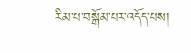རིམ་པ་བསྒོམ་པར་འདོད་པས།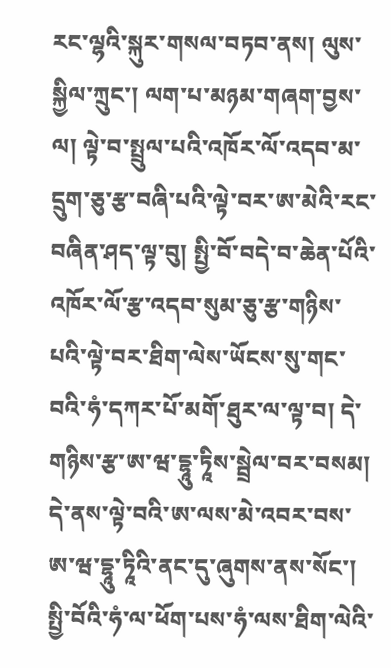རང་ལྷའི་སྐུར་གསལ་བཏབ་ནས། ལུས་སྐྱིལ་ཀྲུང་། ལག་པ་མཉམ་གཞག་བྱས་ལ། ལྟེ་བ་སྤྲུལ་པའི་འཁོར་ལོ་འདབ་མ་དྲུག་ཅུ་རྩ་བཞི་པའི་ལྟེ་བར་ཨ་མེའི་རང་བཞིན་ཤད་ལྟ་བུ། སྤྱི་བོ་བདེ་བ་ཆེན་པོའི་འཁོར་ལོ་རྩ་འདབ་སུམ་ཅུ་རྩ་གཉིས་པའི་ལྟེ་བར་ཐིག་ལེས་ཡོངས་སུ་གང་བའི་ཧཾ་དཀར་པོ་མགོ་ཐུར་ལ་ལྟ་བ། དེ་གཉིས་རྩ་ཨ་ཝ་དྷཱུ་ཏཱིས་སྦྲེལ་བར་བསམ། དེ་ནས་ལྟེ་བའི་ཨ་ལས་མེ་འབར་བས་ཨ་ཝ་དྷཱུ་ཏཱིའི་ནང་དུ་ཞུགས་ནས་སོང་། སྤྱི་བོའི་ཧཾ་ལ་ཕོག་པས་ཧཾ་ལས་ཐིག་ལེའི་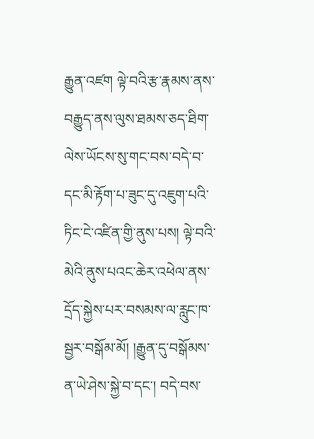རྒྱུན་འཛག ལྟེ་བའི་རྩ་རྣམས་ནས་བརྒྱུད་ནས་ལུས་ཐམས་ཅད་ཐིག་ལེས་ཡོངས་སུ་གང་བས་བདེ་བ་དང་མི་རྟོག་པ་ཟུང་དུ་འཇུག་པའི་ཏིང་ངེ་འཛིན་གྱི་ནུས་པས། ལྟེ་བའི་མེའི་ནུས་པའང་ཆེར་འཕེལ་ནས་དྲོད་སྐྱེས་པར་བསམས་ལ་རླུང་ཁ་སྦྱར་བསྒོམ་མོ། །རྒྱུན་དུ་བསྒོམས་ན་ཡེ་ཤེས་སྐྱེ་བ་དང་། བདེ་བས་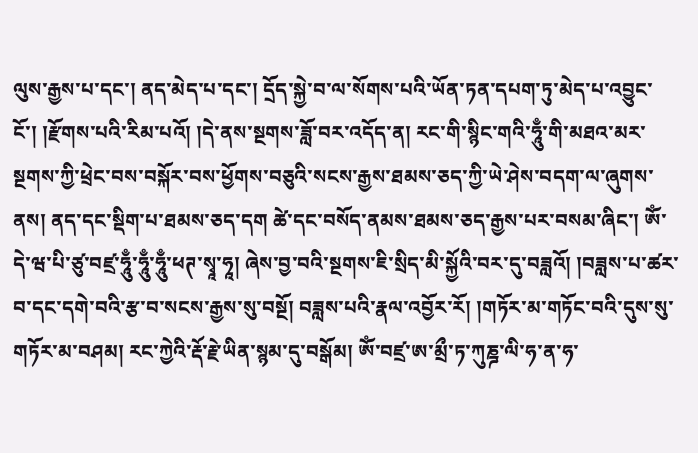ལུས་རྒྱས་པ་དང་། ནད་མེད་པ་དང་། དྲོད་སྐྱེ་བ་ལ་སོགས་པའི་ཡོན་ཏན་དཔག་ཏུ་མེད་པ་འབྱུང་ངོ་། །རྫོགས་པའི་རིམ་པའོ། །དེ་ནས་སྔགས་ཟློ་བར་འདོད་ན། རང་གི་སྙིང་གའི་ཧཱུྃ་གི་མཐའ་མར་སྔགས་ཀྱི་ཕྲེང་བས་བསྐོར་བས་ཕྱོགས་བཅུའི་སངས་རྒྱས་ཐམས་ཅད་ཀྱི་ཡེ་ཤེས་བདག་ལ་ཞུགས་ནས། ནད་དང་སྡིག་པ་ཐམས་ཅད་དག ཚེ་དང་བསོད་ནམས་ཐམས་ཅད་རྒྱས་པར་བསམ་ཞིང་། ཨོཾ་དེ་ཝ་པི་ཙུ་བཛྲ་ཧཱུྃ་ཧཱུྃ་ཧཱུྃ་ཕཊ་སྭཱ་ཧཱ། ཞེས་བྱ་བའི་སྔགས་ཇི་སྲིད་མི་སྐྱོའི་བར་དུ་བཟླའོ། །བཟླས་པ་ཚར་བ་དང་དགེ་བའི་རྩ་བ་སངས་རྒྱས་སུ་བསྔོ། བཟླས་པའི་རྣལ་འབྱོར་རོ། །གཏོར་མ་གཏོང་བའི་དུས་སུ་གཏོར་མ་བཤམ། རང་ཀྱེའི་རྡོ་རྗེ་ཡིན་སྙམ་དུ་བསྒོམ། ཨོཾ་བཛྲ་ཨ་མྲྀ་ཏ་ཀུཎྜ་ལི་ཧ་ན་ཧ་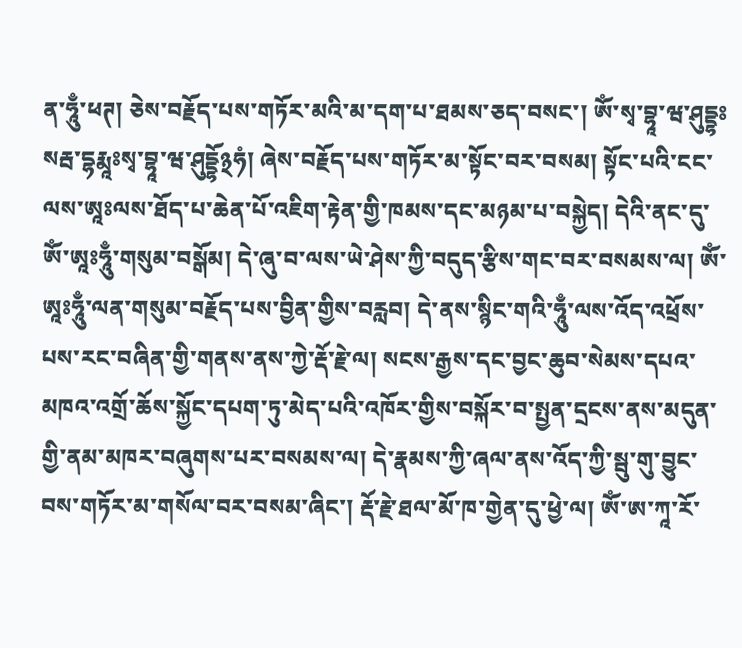ན་ཧཱུྃ་ཕཊ། ཅེས་བརྗོད་པས་གཏོར་མའི་མ་དག་པ་ཐམས་ཅད་བསང་། ཨོཾ་སྭ་བྷཱ་ཝ་ཤུདྡྷཿསརྦ་དྷརྨཱཿསྭ་བྷཱ་ཝ་ཤུདྡྷོ྅ཧཾ། ཞེས་བརྗོད་པས་གཏོར་མ་སྟོང་བར་བསམ། སྟོང་པའི་ངང་ལས་ཨཱཿལས་ཐོད་པ་ཆེན་པོ་འཇིག་རྟེན་གྱི་ཁམས་དང་མཉམ་པ་བསྐྱེད། དེའི་ནང་དུ་ཨོཾ་ཨཱཿཧཱུྃ་གསུམ་བསྒོམ། དེ་ཞུ་བ་ལས་ཡེ་ཤེས་ཀྱི་བདུད་རྩིས་གང་བར་བསམས་ལ། ཨོཾ་ཨཱཿཧཱུྃ་ལན་གསུམ་བརྗོད་པས་བྱིན་གྱིས་བརླབ། དེ་ནས་སྙིང་གའི་ཧཱུྃ་ལས་འོད་འཕྲོས་པས་རང་བཞིན་གྱི་གནས་ནས་ཀྱེ་རྡོ་རྗེ་ལ། སངས་རྒྱས་དང་བྱང་ཆུབ་སེམས་དཔའ་མཁའ་འགྲོ་ཆོས་སྐྱོང་དཔག་ཏུ་མེད་པའི་འཁོར་གྱིས་བསྐོར་བ་སྤྱན་དྲངས་ནས་མདུན་གྱི་ནམ་མཁར་བཞུགས་པར་བསམས་ལ། དེ་རྣམས་ཀྱི་ཞལ་ནས་འོད་ཀྱི་སྦུ་གུ་བྱུང་བས་གཏོར་མ་གསོལ་བར་བསམ་ཞིང་། རྡོ་རྗེ་ཐལ་མོ་ཁ་གྱེན་དུ་ཕྱེ་ལ། ཨོཾ་ཨ་ཀཱ་རོ་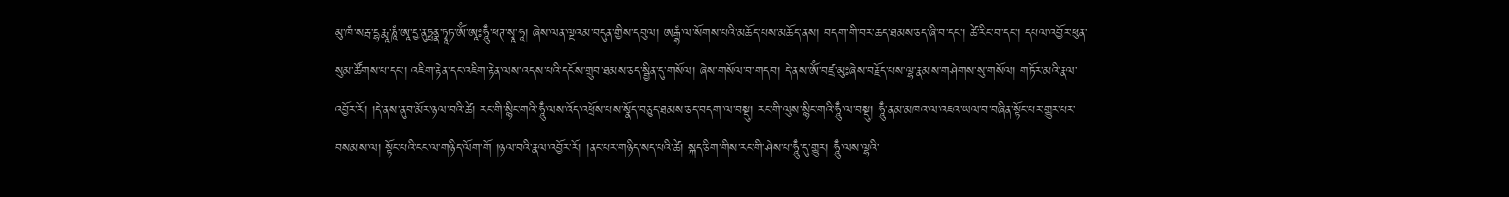མུ་ཁཾ་སརྦ་དྷརྨཱ་ཎཱཾ་ཨཱ་དྱ་ནུཏྤནྣ་ཏྭཱཏ་ཨོཾ་ཨཱཿཧཱུྃ་ཕཊ་སྭཱ་ཧཱ། ཞེས་ལན་ལྔའམ་བདུན་གྱིས་དབུལ། ཨརྒྷཾ་ལ་སོགས་པའི་མཆོད་པས་མཆོད་ནས། བདག་གི་བར་ཆད་ཐམས་ཅད་ཞི་བ་དང་། ཚེ་རིང་བ་དང་། དཔལ་འབྱོར་ཕུན་སུམ་ཚོགས་པ་དང་། འཇིག་རྟེན་དང་འཇིག་རྟེན་ལས་འདས་པའི་དངོས་གྲུབ་ཐམས་ཅད་སྦྱིན་དུ་གསོལ། ཞེས་གསོལ་བ་གདབ། དེ་ནས་ཨོཾ་བཛྲ་མུཿཞེས་བརྗོད་པས་ལྷ་རྣམས་གཤེགས་སུ་གསོལ། གཏོར་མའི་རྣལ་འབྱོར་རོ། །དེ་ནས་ནུབ་མོར་ཉལ་བའི་ཚེ། རང་གི་སྙིང་གའི་ཧཱུྃ་ལས་འོད་འཕྲོས་པས་སྣོད་བཅུད་ཐམས་ཅད་བདག་ལ་བསྡུ། རང་གི་ལུས་སྙིང་གའི་ཧཱུྃ་ལ་བསྡུ། ཧཱུྃ་ནམ་མཁའ་ལ་འཇའ་ཡལ་བ་བཞིན་སྟོང་པར་གྱུར་པར་བསམས་ལ། སྟོང་པའི་ངང་ལ་གཉིད་ལོག་གོ །ཉལ་བའི་རྣལ་འབྱོར་རོ། །ནང་པར་གཉིད་སད་པའི་ཚེ། སྐད་ཅིག་གིས་རང་གི་ཤེས་པ་ཧཱུྃ་དུ་གྱུར། ཧཱུྃ་ལས་ལྷའི་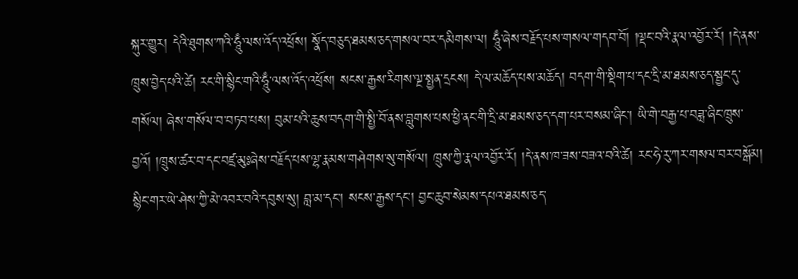སྐུར་གྱུར། དེའི་ཐུགས་ཀའི་ཧཱུྃ་ལས་འོད་འཕྲོས། སྣོད་བཅུད་ཐམས་ཅད་གསལ་བར་དམིགས་ལ། ཧཱུྃ་ཞེས་བརྗོད་པས་གསལ་གདབ་བོ། །ལྡང་བའི་རྣལ་འབྱོར་རོ། །དེ་ནས་ཁྲུས་བྱེད་པའི་ཚེ། རང་གི་སྙིང་གའི་ཧཱུྃ་ལས་འོད་འཕྲོས། སངས་རྒྱས་རིགས་ལྔ་སྤྱན་དྲངས། དེ་ལ་མཆོད་པས་མཆོད། བདག་གི་སྡིག་པ་དང་དྲི་མ་ཐམས་ཅད་སྦྱང་དུ་གསོལ། ཞེས་གསོལ་བ་བཏབ་པས། བུམ་པའི་ཆུས་བདག་གི་སྤྱི་བོ་ནས་བླུགས་པས་ཕྱི་ནང་གི་དྲི་མ་ཐམས་ཅད་དག་པར་བསམ་ཞིང་། ཡི་གེ་བརྒྱ་པ་བཟླ་ཞིང་ཁྲུས་བྱའོ། །ཁྲུས་ཚར་བ་དང་བཛྲ་མུཿཞེས་བརྗོད་པས་ལྷ་རྣམས་གཤེགས་སུ་གསོལ། ཁྲུས་ཀྱི་རྣལ་འབྱོར་རོ། །དེ་ནས་ཁ་ཟས་བཟའ་བའི་ཚེ། རང་ཧེ་རུ་ཀར་གསལ་བར་བསྒོམ། སྙིང་གར་ཡེ་ཤེས་ཀྱི་མེ་འབར་བའི་དབུས་སུ། བླ་མ་དང་། སངས་རྒྱས་དང་། བྱང་ཆུབ་སེམས་དཔའ་ཐམས་ཅད་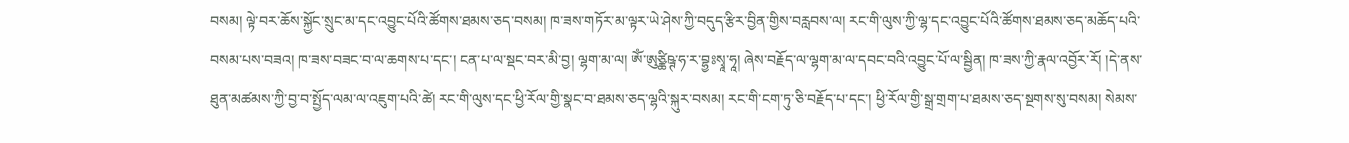བསམ། ལྟེ་བར་ཆོས་སྐྱོང་སྲུང་མ་དང་འབྱུང་པོའི་ཚོགས་ཐམས་ཅད་བསམ། ཁ་ཟས་གཏོར་མ་ལྟར་ཡེ་ཤེས་ཀྱི་བདུད་རྩིར་བྱིན་གྱིས་བརླབས་ལ། རང་གི་ལུས་ཀྱི་ལྷ་དང་འབྱུང་པོའི་ཚོགས་ཐམས་ཅད་མཆོད་པའི་བསམ་པས་བཟའ། ཁ་ཟས་བཟང་བ་ལ་ཆགས་པ་དང་། ངན་པ་ལ་སྡང་བར་མི་བྱ། ལྷག་མ་ལ། ཨོཾ་ཨུཙྪིཥྚ་ཧ་ར་བྷྱཿསྭཱ་ཧཱ། ཞེས་བརྗོད་ལ་ལྷག་མ་ལ་དབང་བའི་འབྱུང་པོ་ལ་སྦྱིན། ཁ་ཟས་ཀྱི་རྣལ་འབྱོར་རོ། །དེ་ནས་ཐུན་མཚམས་ཀྱི་བྱ་བ་སྤྱོད་ལམ་ལ་འཇུག་པའི་ཚེ། རང་གི་ལུས་དང་ཕྱི་རོལ་གྱི་སྣང་བ་ཐམས་ཅད་ལྷའི་སྐུར་བསམ། རང་གི་ངག་ཏུ་ཅི་བརྗོད་པ་དང་། ཕྱི་རོལ་གྱི་སྒྲ་གྲག་པ་ཐམས་ཅད་སྔགས་སུ་བསམ། སེམས་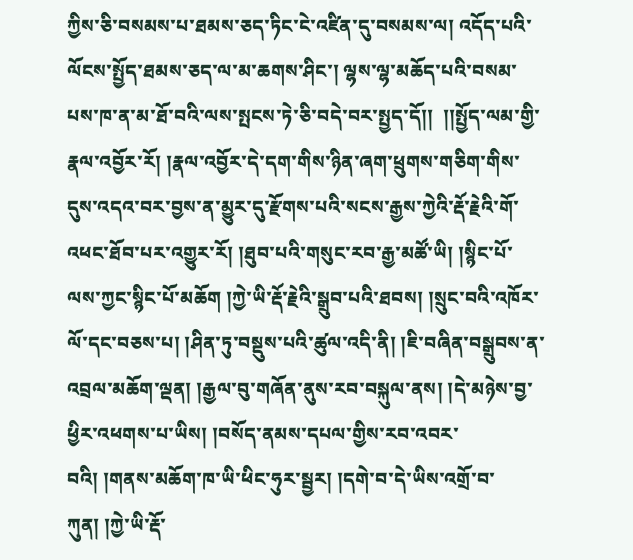ཀྱིས་ཅི་བསམས་པ་ཐམས་ཅད་ཏིང་ངེ་འཛིན་དུ་བསམས་ལ། འདོད་པའི་ལོངས་སྤྱོད་ཐམས་ཅད་ལ་མ་ཆགས་ཤིང་། ལྷས་ལྷ་མཆོད་པའི་བསམ་པས་ཁ་ན་མ་ཐོ་བའི་ལས་སྤངས་ཏེ་ཅི་བདེ་བར་སྤྱད་དོ།།  །།སྤྱོད་ལམ་གྱི་རྣལ་འབྱོར་རོ། །རྣལ་འབྱོར་དེ་དག་གིས་ཉིན་ཞག་ཕྲུགས་གཅིག་གིས་དུས་འདའ་བར་བྱས་ན་མྱུར་དུ་རྫོགས་པའི་སངས་རྒྱས་ཀྱེའི་རྡོ་རྗེའི་གོ་འཕང་ཐོབ་པར་འགྱུར་རོ། །ཐུབ་པའི་གསུང་རབ་རྒྱ་མཚོ་ཡི། །སྙིང་པོ་ལས་ཀྱང་སྙིང་པོ་མཆོག །ཀྱེ་ཡི་རྡོ་རྗེའི་སྒྲུབ་པའི་ཐབས། །སྲུང་བའི་འཁོར་ལོ་དང་བཅས་པ། །ཤིན་ཏུ་བསྡུས་པའི་ཚུལ་འདི་ནི། །ཇི་བཞིན་བསྒྲུབས་ན་འབྲལ་མཆོག་ལྡན། །རྒྱལ་བུ་གཞོན་ནུས་རབ་བསྐུལ་ནས། །དེ་མཉེས་བྱ་ཕྱིར་འཕགས་པ་ཡིས། །བསོད་ནམས་དཔལ་གྱིས་རབ་འབར་བའི། །གནས་མཆོག་ཁ་ཡི་ཕིང་ཧུར་སྦྱར། །དགེ་བ་དེ་ཡིས་འགྲོ་བ་ཀུན། །ཀྱེ་ཡི་རྡོ་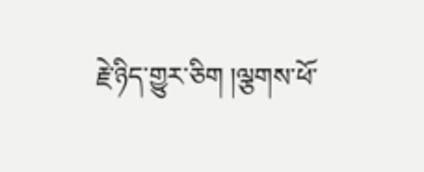རྗེ་ཉིད་གྱུར་ཅིག །ལྕགས་ཕོ་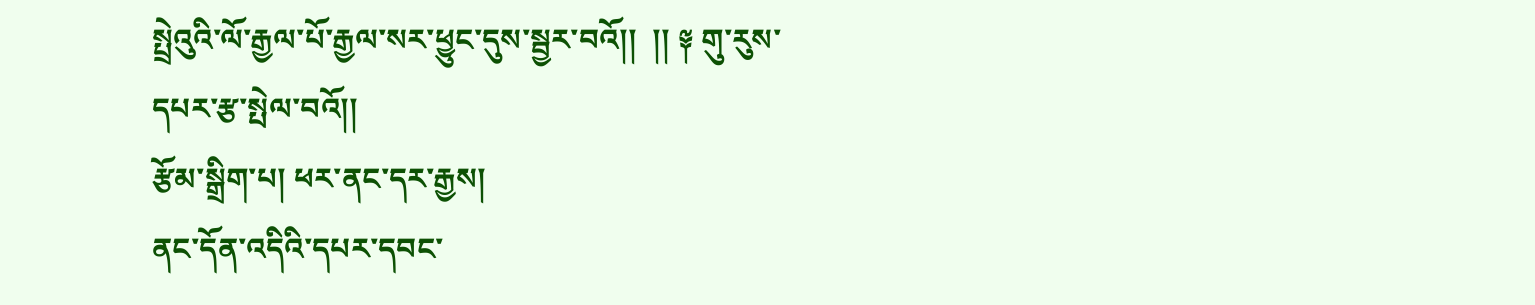སྤྲེའུའི་ལོ་རྒྱལ་པོ་རྒྱལ་སར་ཕྱུང་དུས་སྦྱར་བའོ།།  །། ༈ གུ་རུས་དཔར་རྩ་སྤེལ་བའོ།།
རྩོམ་སྒྲིག་པ། ཕར་ནང་དར་རྒྱས།
ནང་དོན་འདིའི་དཔར་དབང་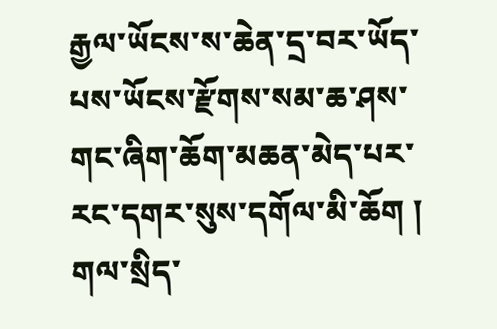རྒྱལ་ཡོངས་ས་ཆེན་དྲ་བར་ཡོད་པས་ཡོངས་རྫོགས་སམ་ཆ་ཤས་གང་ཞིག་ཆོག་མཆན་མེད་པར་རང་དགར་སུས་དགོལ་མི་ཆོག ། གལ་སྲིད་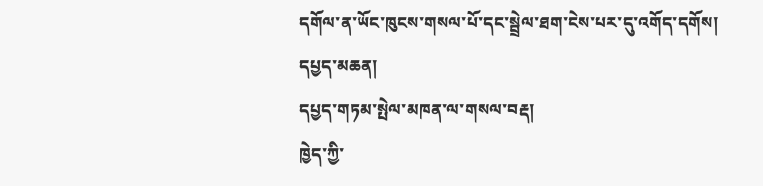དགོལ་ན་ཡོང་ཁུངས་གསལ་པོ་དང་སྦྲེལ་ཐག་ངེས་པར་དུ་འགོད་དགོས།
དཔྱད་མཆན།
དཔྱད་གཏམ་སྤེལ་མཁན་ལ་གསལ་བརྡ།
ཁྱེད་ཀྱི་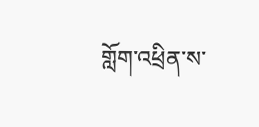གློག་འཕྲིན་ས་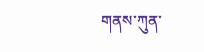གནས་ཀུན་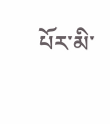པོར་མི་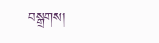བསྒྲགས།